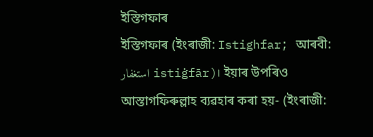ইস্তিগফাৰ
ইস্তিগফাৰ (ইংৰাজী: Istighfar; আৰবী: استغفار istiġfār)। ইয়াৰ উপৰিও আস্তাগফিৰুল্লাহ ব্যৱহাৰ কৰা হয়- (ইংৰাজী: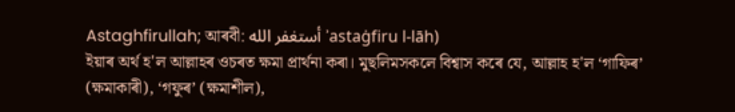Astaghfirullah; আৰবী: أستغفر الله ʾastaġfiru l-lāh)
ইয়াৰ অৰ্থ হ'ল আল্লাহৰ ওচৰত ক্ষমা প্ৰাৰ্থনা কৰা। মুছলিমসকলে বিশ্বাস কৰে যে, আল্লাহ হ'ল ‘গাফিৰ’ (ক্ষমাকাৰী), ‘গফুৰ’ (ক্ষমাশীল),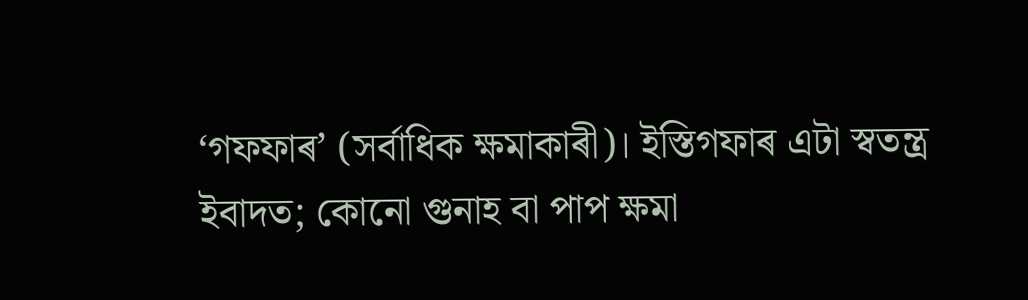‘গফফাৰ’ (সৰ্বাধিক ক্ষমাকাৰী)। ইস্তিগফাৰ এটা স্বতন্ত্ৰ ইবাদত; কোনো গুনাহ বা পাপ ক্ষমা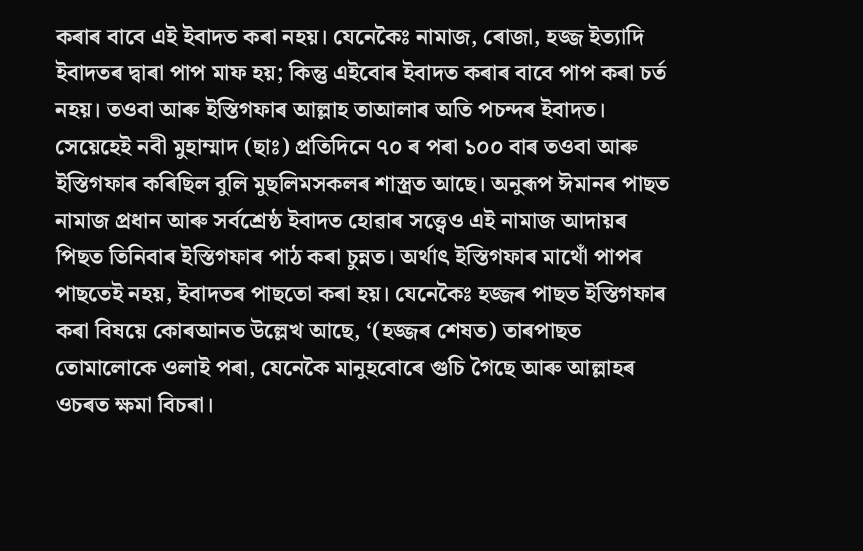কৰাৰ বাবে এই ইবাদত কৰা নহয়। যেনেকৈঃ নামাজ, ৰোজা, হজ্জ ইত্যাদি ইবাদতৰ দ্বাৰা পাপ মাফ হয়; কিন্তু এইবোৰ ইবাদত কৰাৰ বাবে পাপ কৰা চৰ্ত নহয়। তওবা আৰু ইস্তিগফাৰ আল্লাহ তাআলাৰ অতি পচন্দৰ ইবাদত। সেয়েহেই নবী মুহাম্মাদ (ছাঃ) প্ৰতিদিনে ৭০ ৰ পৰা ১০০ বাৰ তওবা আৰু ইস্তিগফাৰ কৰিছিল বুলি মুছলিমসকলৰ শাস্ত্ৰত আছে। অনুৰূপ ঈমানৰ পাছত নামাজ প্ৰধান আৰু সৰ্বশ্ৰেষ্ঠ ইবাদত হোৱাৰ সত্ত্বেও এই নামাজ আদায়ৰ পিছত তিনিবাৰ ইস্তিগফাৰ পাঠ কৰা চুন্নত। অৰ্থাৎ ইস্তিগফাৰ মাথোঁ পাপৰ পাছতেই নহয়, ইবাদতৰ পাছতো কৰা হয়। যেনেকৈঃ হজ্জৰ পাছত ইস্তিগফাৰ কৰা বিষয়ে কোৰআনত উল্লেখ আছে, ‘(হজ্জৰ শেষত) তাৰপাছত তোমালোকে ওলাই পৰা, যেনেকৈ মানুহবোৰে গুচি গৈছে আৰু আল্লাহৰ ওচৰত ক্ষমা বিচৰা।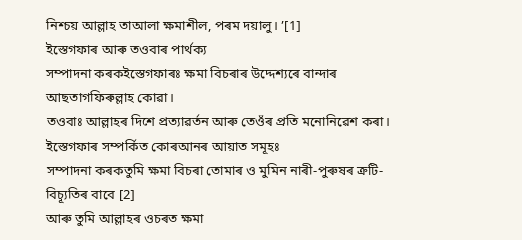নিশ্চয় আল্লাহ তাআলা ক্ষমাশীল, পৰম দয়ালু। ’[1]
ইস্তেগফাৰ আৰু তওবাৰ পাৰ্থক্য
সম্পাদনা কৰকইস্তেগফাৰঃ ক্ষমা বিচৰাৰ উদ্দেশ্যৰে বান্দাৰ আছতাগফিৰুল্লাহ কোৱা।
তওবাঃ আল্লাহৰ দিশে প্ৰত্যাৱৰ্তন আৰু তেওঁৰ প্ৰতি মনোনিৱেশ কৰা।
ইস্তেগফাৰ সম্পৰ্কিত কোৰআনৰ আয়াত সমূহঃ
সম্পাদনা কৰকতুমি ক্ষমা বিচৰা তোমাৰ ও মুমিন নাৰী-পুৰুষৰ ক্ৰটি-বিচ্যূতিৰ বাবে [2]
আৰু তুমি আল্লাহৰ ওচৰত ক্ষমা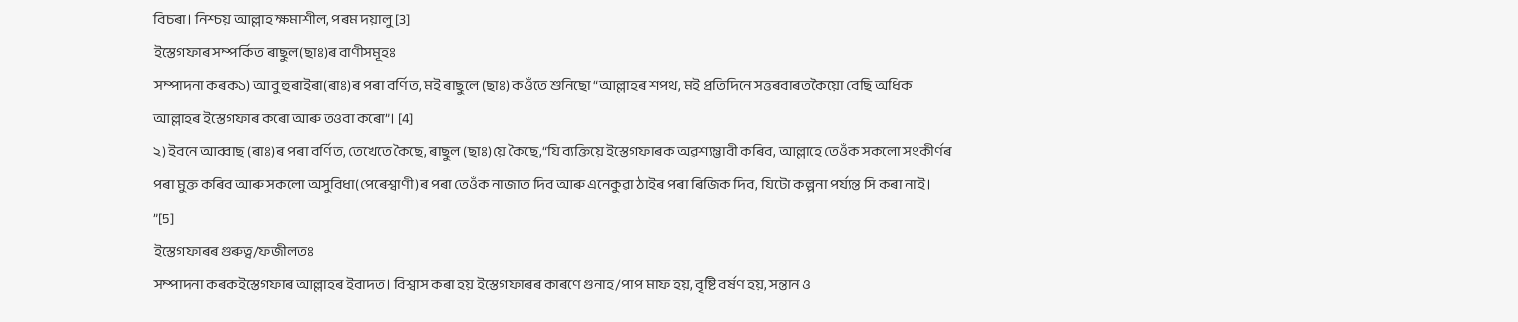বিচৰা। নিশ্চয় আল্লাহ ক্ষমাশীল, পৰম দয়ালু [3]
ইস্তেগফাৰ সম্পৰ্কিত ৰাছুল(ছাঃ)ৰ বাণীসমূহঃ
সম্পাদনা কৰক১) আবু হুৰাইৰা(ৰাঃ)ৰ পৰা বৰ্ণিত, মই ৰাছুলে (ছাঃ) কওঁতে শুনিছো “আল্লাহৰ শপথ, মই প্ৰতিদিনে সত্তৰবাৰতকৈয়ো বেছি অধিক আল্লাহৰ ইস্তেগফাৰ কৰো আৰু তওবা কৰো”। [4]
২) ইবনে আব্বাছ (ৰাঃ)ৰ পৰা বৰ্ণিত, তেখেতে কৈছে, ৰাছুল (ছাঃ)য়ে কৈছে,“যি ব্যক্তিয়ে ইস্তেগফাৰক অৱশ্যম্ভাবী কৰিব, আল্লাহে তেওঁক সকলো সংকীৰ্ণৰ পৰা মুক্ত কৰিব আৰু সকলো অসুবিধা(পেৰেশ্বাণী)ৰ পৰা তেওঁক নাজাত দিব আৰু এনেকুৱা ঠাইৰ পৰা ৰিজিক দিব, যিটো কল্পনা পৰ্য্যন্ত সি কৰা নাই। ”[5]
ইস্তেগফাৰৰ গুৰুত্ব/ফজীলতঃ
সম্পাদনা কৰকইস্তেগফাৰ আল্লাহৰ ইবাদত। বিশ্বাস কৰা হয় ইস্তেগফাৰৰ কাৰণে গুনাহ/পাপ মাফ হয়, বৃষ্টি বৰ্ষণ হয়, সন্তান ও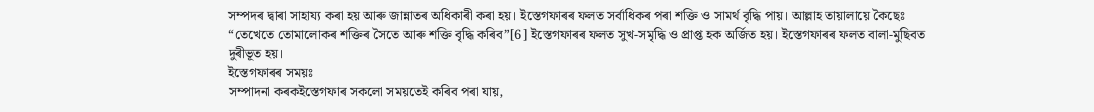সম্পদৰ দ্বাৰা সাহায্য কৰা হয় আৰু জান্নাতৰ অধিকাৰী কৰা হয়। ইস্তেগফাৰৰ ফলত সৰ্বাধিকৰ পৰা শক্তি ও সামৰ্থ বৃদ্ধি পায়। আল্লাহ তায়ালায়ে কৈছেঃ “তেখেতে তোমালোকৰ শক্তিৰ সৈতে আৰু শক্তি বৃদ্ধি কৰিব”[6] ইস্তেগফাৰৰ ফলত সুখ-সমৃদ্ধি ও প্ৰাপ্ত হক অৰ্জিত হয়। ইস্তেগফাৰৰ ফলত বালা-মুছিবত দুৰীভূত হয়।
ইস্তেগফাৰৰ সময়ঃ
সম্পাদনা কৰকইস্তেগফাৰ সকলো সময়তেই কৰিব পৰা যায়,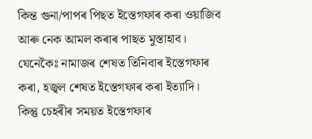কিন্ত গুনা/পাপৰ পিছত ইস্তেগফাৰ কৰা ওয়াজিব আৰু নেক আমল কৰাৰ পাছত মুস্তাহাব। যেনেকৈঃ নামাজৰ শেষত তিনিবাৰ ইস্তেগফাৰ কৰা, হজ্বল শেষত ইস্তেগফাৰ কৰা ইত্যাদি। কিন্তু চেহৰীৰ সময়ত ইস্তেগফাৰ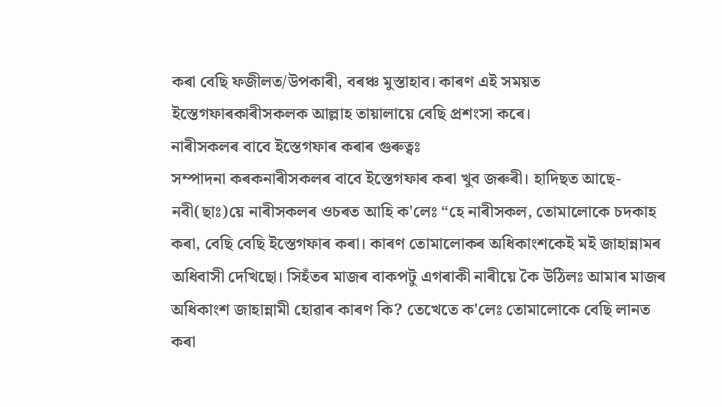কৰা বেছি ফজীলত/উপকাৰী, বৰঞ্চ মুস্তাহাব। কাৰণ এই সময়ত ইস্তেগফাৰকাৰীসকলক আল্লাহ তায়ালায়ে বেছি প্ৰশংসা কৰে।
নাৰীসকলৰ বাবে ইস্তেগফাৰ কৰাৰ গুৰুত্বঃ
সম্পাদনা কৰকনাৰীসকলৰ বাবে ইস্তেগফাৰ কৰা খুব জৰুৰী। হাদিছত আছে- নবী(ছাঃ)য়ে নাৰীসকলৰ ওচৰত আহি ক'লেঃ “হে নাৰীসকল, তোমালোকে চদকাহ কৰা, বেছি বেছি ইস্তেগফাৰ কৰা। কাৰণ তোমালোকৰ অধিকাংশকেই মই জাহান্নামৰ অধিবাসী দেখিছো। সিহঁতৰ মাজৰ বাকপটু এগৰাকী নাৰীয়ে কৈ উঠিলঃ আমাৰ মাজৰ অধিকাংশ জাহান্নামী হোৱাৰ কাৰণ কি? তেখেতে ক'লেঃ তোমালোকে বেছি লানত কৰা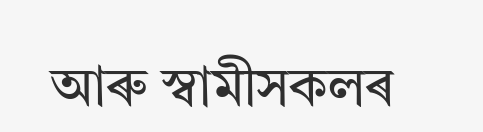আৰু স্বামীসকলৰ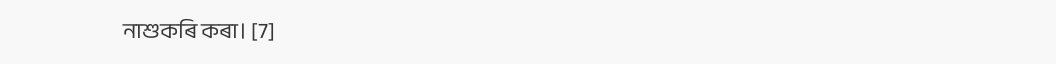নাশুকৰি কৰা। [7]